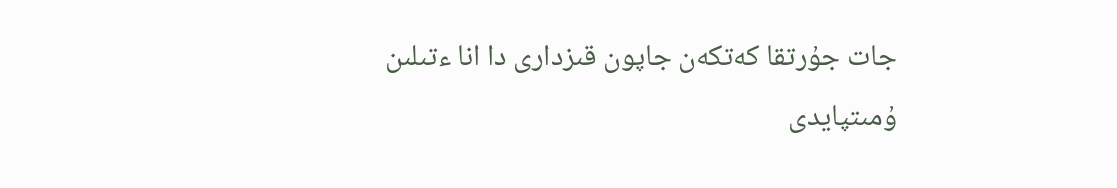جات جۇرتقا كەتكەن جاپون قىزدارى دا انا ءتىلىن ۇمىتپايدى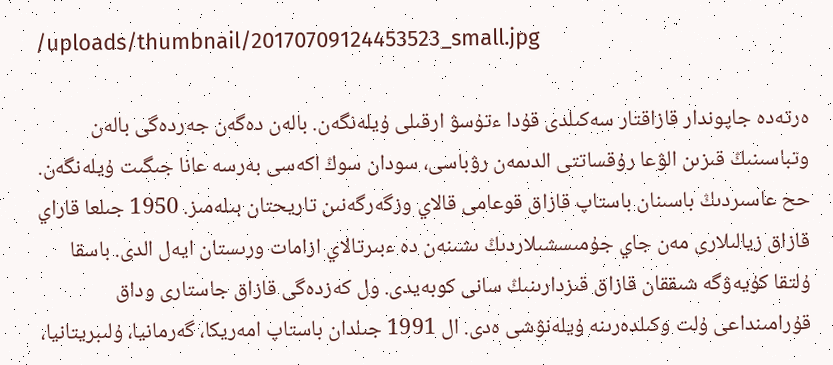/uploads/thumbnail/20170709124453523_small.jpg

ەرتەدە جاپوندار قازاقتار سەكىلدى قۇدا ءتۇسۋ ارقىلى ۇيلەنگەن. بالەن دەگەن جەردەگى بالەن وتباسىنىڭ قىزىن الۋعا رۇقساتتى الدىمەن رۋباسى، سودان سوڭ اكەسى بەرسە عانا جىگىت ۇيلەنگەن. حح عاسىردىڭ باسىنان باستاپ قازاق قوعامى قالاي وزگەرگەنىن تاريحتان بىلەمىز. 1950 جىلعا قاراي قازاق زيالىلارى مەن جاي جۇمىسشىلاردىڭ ىشىنەن دە ءبىرتالاي ازامات ورىستان ايەل الدى. باسقا ۇلتقا كۇيەۋگە شىققان قازاق قىزدارىنىڭ سانى كوبەيدى. ول كەزدەگى قازاق جاستارى وداق قۇرامىنداعى ۇلت وكىلدەرىنە ۇيلەنۋشى ەدى. ال 1991 جىلدان باستاپ امەريكا، گەرمانيا، ۇلىبريتانيا،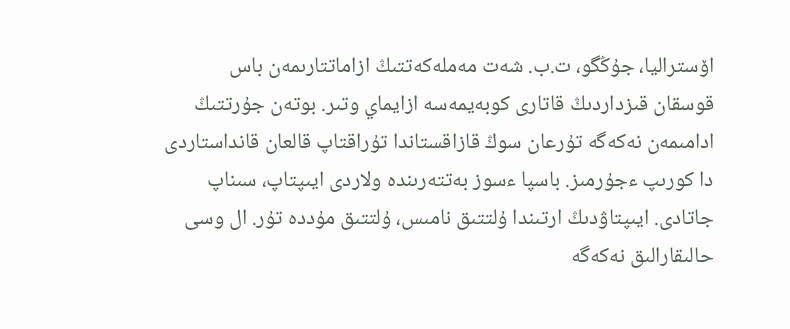اۆستراليا، جۇڭگو، ت.ب. شەت مەملەكەتتىڭ ازاماتتارىمەن باس قوسقان قىزداردىڭ قاتارى كوبەيمەسە ازايماي وتىر. بوتەن جۇرتتىڭ ادامىمەن نەكەگە تۇرعان سوڭ قازاقستاندا تۇراقتاپ قالعان قانداستاردى دا كورىپ ءجۇرمىز. باسپا ءسوز بەتتەرىندە ولاردى ايىپتاپ، سىناپ جاتادى. ايىپتاۋدىڭ ارتىندا ۇلتتىق نامىس، ۇلتتىق مۇددە تۇر. ال وسى حالىقارالىق نەكەگە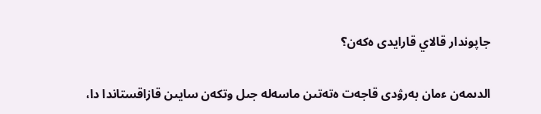جاپوندار قالاي قارايدى ەكەن؟

الدىمەن ءمان بەرۋدى قاجەت ەتەتىن ماسەلە جىل وتكەن سايىن قازاقستاندا دا،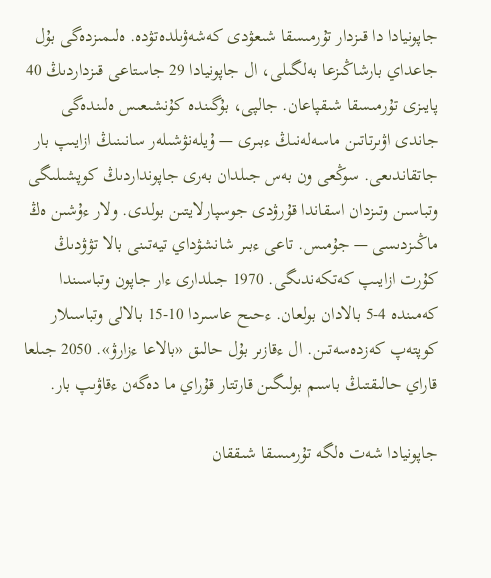جاپونيادا دا قىزدار تۇرمىسقا شىعۋدى كەشەۋىلدەتۋدە. ەلىمىزدەگى بۇل جاعداي بارشاڭىزعا بەلگىلى، ال جاپونيادا 29 جاستاعى قىزداردىڭ 40 پايىزى تۇرمىسقا شىقپاعان. جالپى، بۇگىندە كۇنشىعىس ەلىندەگى جاندى اۋىرتاتىن ماسەلەنىڭ ءبىرى — ۇيلەنۋشىلەر سانىنىڭ ازايىپ بار جاتقاندىعى. سوڭعى ون بەس جىلدان بەرى جاپونداردىڭ كوپشىلىگى وتباسىن وتىزدان اسقاندا قۇرۋدى جوسپارلايتىن بولدى. ولار ءۇشىن ەڭ ماڭىزدىسى — جۇمىس. تاعى ءبىر شانشۋداي تيەتىنى بالا تۋۋدىڭ كۇرت ازايىپ كەتكەندىگى. 1970 جىلدارى ءار جاپون وتباسىندا كەمىندە 4-5 بالادان بولعان. ءحىح عاسىردا 10-15 بالالى وتباسىلار كوپتەپ كەزدەسەتىن. ال ءقازىر بۇل حالىق «بالاعا ءزارۋ». 2050 جىلعا قاراي حالىقتىڭ باسىم بولىگىن قارتتار قۇراي ما دەگەن ءقاۋىپ بار.

جاپونيادا شەت ەلگە تۇرمىسقا شىققان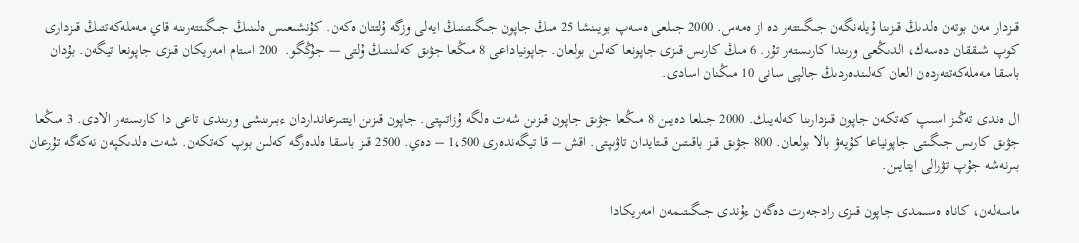قىزدار مەن بوتەن ەلدىڭ قىزىنا ۇيلەنگەن جىگىتتەر دە از ەمەس. 2000 جىلعى ەسەپ بويىنشا 25 مىڭ جاپون جىگىتىنىڭ ايەلى وزگە ۇلتتان ەكەن. كۇنشىعىس ەلىنىڭ جىگىتتەرىنە قاي مەملەكەتتىڭ قىزدارى كوپ شىققان دەسەك، الدىڭعى ورىندا كارىستەر تۇر. 6 مىڭ كارىس قىزى جاپونعا كەلىن بولعان. جاپونياداعى 8 مىڭعا جۋىق كەلىننىڭ ۇلتى — جۇڭگو.  200 استام امەريكان قىزى جاپونعا تيگەن. بۇدان باسقا مەملەكەتتەردەن العان كەلىندەردىڭ جالپى سانى 10 مىڭنان اسادى.

ال ەندى تەڭىز اسىپ كەتكەن جاپون قىزدارىنا كەلەيىك. 2000 جىلعا دەيىن 8 مىڭعا جۋىق جاپون قىزىن شەت ەلگە ۇزاتىپتى. جاپون قىزىن ايتتىرعانداردان ءبىرىنشى ورىندى تاعى دا كارىستەر الادى. 3 مىڭعا جۋىق كارىس جىگىتى جاپونياعا كۇيەۋ بالا بولعان. 800 جۋىق قىز باقىتىن قىتايدان تاۋىپتى. اقش – قا تيگەندەرى 1،500 – دەي. 2500 قىز باسقا ەلدەرگە كەلىن بوپ كەتكەن. شەت ەلدىكپەن نەكەگە تۇرعان بىرنەشە جۇپ تۋرالى ايتايىن.

ماسەلەن، كاناە ەسىمدى جاپون قىزى رادجەرت دەگەن ءۇندى جىگىتىمەن امەريكادا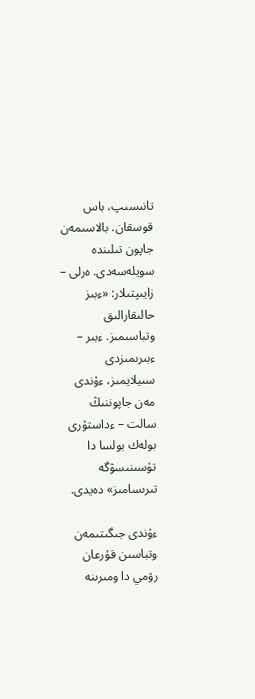تانىسىپ، باس قوسقان. بالاسىمەن جاپون تىلىندە سويلەسەدى. ەرلى – زايىپتىلار: «ءبىز حالىقارالىق وتباسىمىز. ءبىر – ءبىرىمىزدى سىيلايمىز، ءۇندى مەن جاپوننىڭ سالت – ءداستۇرى بولەك بولسا دا تۇسىنىسۋگە تىرىسامىز» دەيدى.

ءۇندى جىگىتىمەن وتباسىن قۇرعان رۋمي دا ومىرىنە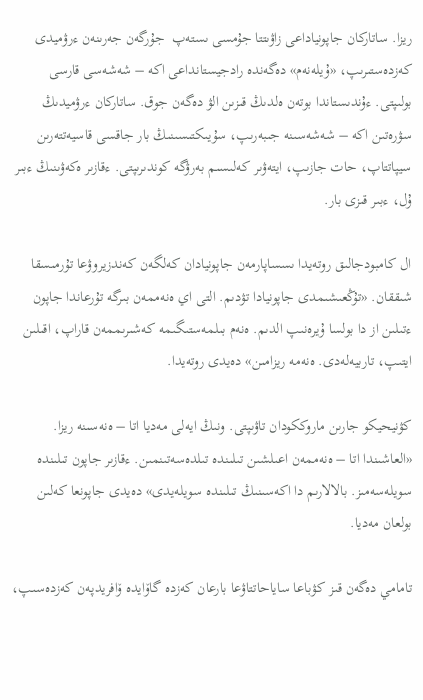ريزا. ساتاركان جاپونياداعى زاۋىتتا جۇمسى ىستەپ  جۇرگەن جەرىنەن ءرۋميدى كەزدەستىرىپ، «ۇيلەنەم» دەگەندە رادجيستانداعى اكە – شەشەسى قارسى  بولىپتى. ءۇندىستاندا بوتەن ەلدىڭ قىزىن الۋ دەگەن جوق. ساتاركان ءرۋميدىڭ سۋرەتىن اكە – شەشەسىنە جىبەرىپ، سۇيىكتىسىنىڭ بار جاقسى قاسيەتتەرىن سيپاتتاپ، حات جازىپ، ايتەۋىر كەلىسىم بەرۋگە كوندىرىپتى. ءقازىر ەكەۋىنىڭ ءبىر ۇل، ءبىر قىزى بار.

ال كامبودجالىق روتەيدا ىسساپارمەن جاپونيادان كەلگەن كەندزيروۋعا تۇرمىسقا شىققان. «تۇڭعىشىمدى جاپونيادا تۋدىم. التى اي ەنەممەن بىرگە تۇرعاندا جاپون ءتىلىن از دا بولسا ۇيرەنىپ الدىم. ەنەم بىلمەستىگىمە كەشىرىممەن قاراپ، اقىلىن ايتىپ، تاربيەلەدى. ەنەمە ريزامىن» دەيدى روتەيدا.

كۋنيحيكو جارىن ماروككودان تاۋىپتى. ونىڭ ايەلى مەديا اتا – ەنەسىنە ريزا. «العاشىندا اتا – ەنەممەن اعىلشىن تىلىندە تىلدەسەتىنمىن. ءقازىر جاپون تىلىندە سويلەسەمىز. بالالارىم دا اكەسىنىڭ تىلىندە سويلەيدى» دەيدى جاپونعا كەلىن بولعان مەديا.

تامامي دەگەن قىز كۋباعا ساياحاتتاۋعا بارعان كەزدە گاۆايدە ۆافريدپەن كەزدەسىپ،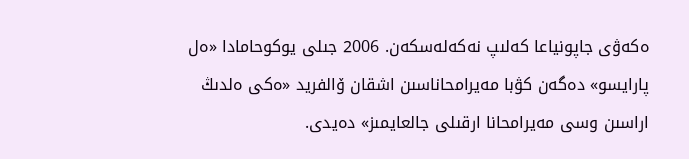ەكەۋى جاپونياعا كەلىپ نەكەلەسكەن. 2006 جىلى يوكوحامادا «ەل پارايسو» دەگەن كۋبا مەيرامحاناسىن اشقان ۆالفريد «ەكى ەلدىڭ اراسىن وسى مەيرامحانا ارقىلى جالعايمىز» دەيدى.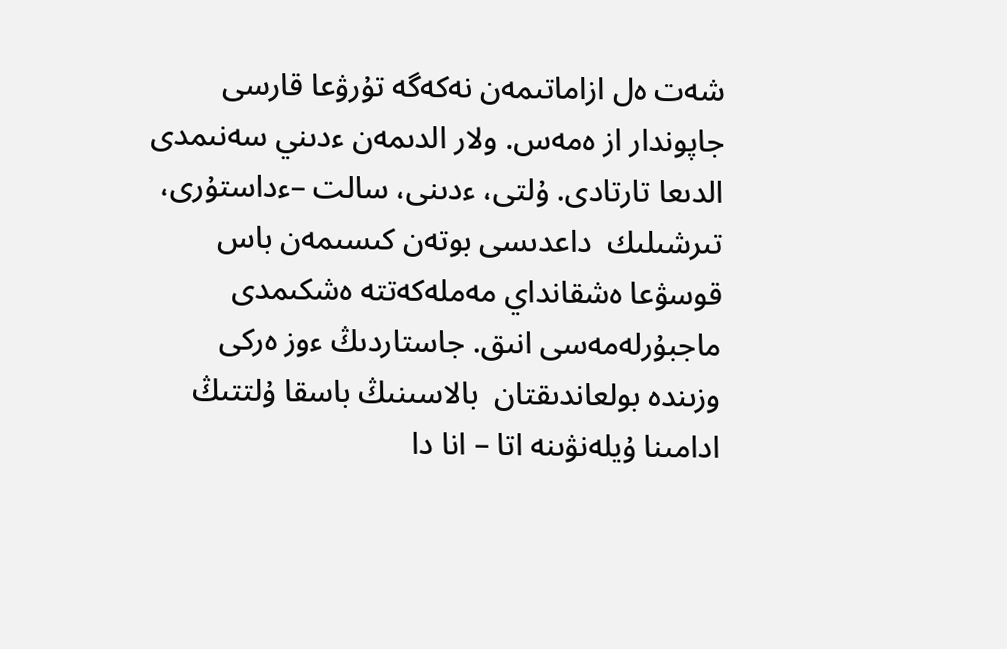شەت ەل ازاماتىمەن نەكەگە تۇرۋعا قارسى جاپوندار از ەمەس. ولار الدىمەن ءدىني سەنىمدى الدىعا تارتادى. ۇلتى، ءدىنى، سالت –ءداستۇرى، تىرشىلىك  داعدىسى بوتەن كىسىمەن باس قوسۋعا ەشقانداي مەملەكەتتە ەشكىمدى ماجبۇرلەمەسى انىق. جاستاردىڭ ءوز ەركى وزىندە بولعاندىقتان  بالاسىنىڭ باسقا ۇلتتىڭ ادامىنا ۇيلەنۋىنە اتا – انا دا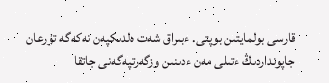قارسى بولمايتىن بوپتى. ءبىراق شەت ەلدىكپەن نەكەگە تۇرعان جاپونداردىڭ ءتىلى مەن ءدىنىن وزگەرتپەگەنى جاتقا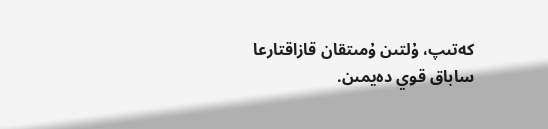كەتىپ، ۇلتىن ۇمىتقان قازاقتارعا ساباق قوي دەيمىن.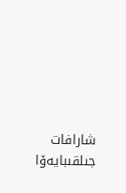شارافات جىلقىبايەۆا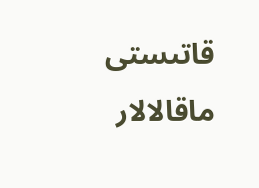قاتىستى ماقالالار